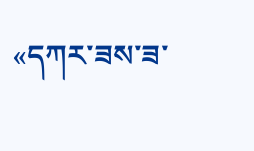«དཀར་ཟས་ཟ་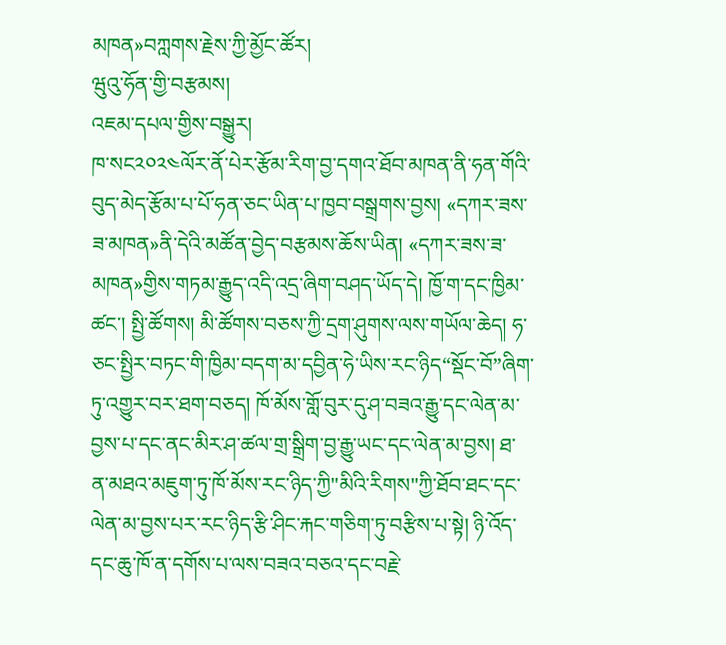མཁན»བཀླགས་རྗེས་ཀྱི་མྱོང་ཚོར།
ཝུའུ་ཧོན་གྱི་བརྩམས།
འཇམ་དཔལ་གྱིས་བསྒྱུར།
ཁ་སང༢༠༢༤ལོར་ནོ་པེར་རྩོམ་རིག་བྱ་དགའ་ཐོབ་མཁན་ནི་ཧན་གོའི་བུད་མེད་རྩོམ་པ་པོ་ཧན་ཅང་ཡིན་པ་ཁྱབ་བསྒྲགས་བྱས། «དཀར་ཟས་ཟ་མཁན»ནི་དེའི་མཚོན་བྱེད་བརྩམས་ཆོས་ཡིན། «དཀར་ཟས་ཟ་མཁན»གྱིས་གཏམ་རྒྱུད་འདི་འདྲ་ཞིག་བཤད་ཡོད་དེ། ཁྱོ་ག་དང་ཁྱིམ་ཚང་། སྤྱི་ཚོགས། མི་ཚོགས་བཅས་ཀྱི་དྲག་ཤུགས་ལས་གཡོལ་ཆེད། ཧ་ཅང་སྤྱིར་བཏང་གི་ཁྱིམ་བདག་མ་དབྱིན་ཧེ་ཡིས་རང་ཉིད“སྡོང་བོ”ཞིག་ཏུ་འགྱུར་བར་ཐག་བཅད། ཁོ་མོས་གློ་བུར་དུ་ཤ་བཟའ་རྒྱུ་དང་ལེན་མ་བྱས་པ་དང་ནང་མིར་ཤ་ཚལ་གྲ་སྒྲིག་བྱ་རྒྱུ་ཡང་དང་ལེན་མ་བྱས། ཐ་ན་མཐའ་མཇུག་ཏུ་ཁོ་མོས་རང་ཉིད་ཀྱི"མིའི་རིགས"ཀྱི་ཐོབ་ཐང་དང་ལེན་མ་བྱས་པར་རང་ཉིད་རྩི་ཤིང་རྐང་གཅིག་ཏུ་བརྩིས་པ་སྟེ། ཉི་འོད་དང་ཆུ་ཁོ་ན་དགོས་པ་ལས་བཟའ་བཅའ་དང་བརྗེ་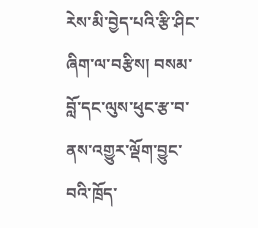རེས་མི་བྱེད་པའི་རྩི་ཤིང་ཞིག་ལ་བརྩིས། བསམ་བློ་དང་ལུས་ཕུང་རྩ་བ་ནས་འགྱུར་ལྡོག་བྱུང་བའི་ཁྲོད་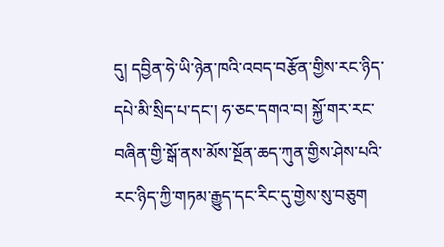དུ། དབྱིན་ཧེ་ཡི་ཉེན་ཁའི་འབད་བརྩོན་གྱིས་རང་ཉིད་དཔེ་མི་སྲིད་པ་དང་། ཧ་ཅང་དགའ་བ། སྐྱོ་གར་རང་བཞིན་གྱི་སྒོ་ནས་མོས་སྔོན་ཆད་ཀུན་གྱིས་ཤེས་པའི་རང་ཉིད་ཀྱི་གཏམ་རྒྱུད་དང་རིང་དུ་གྱེས་སུ་བཅུག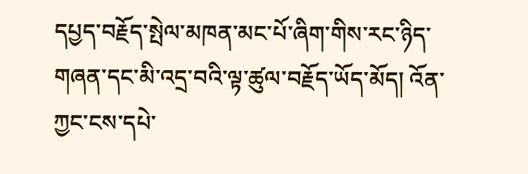དཔྱད་བརྗོད་སྤེལ་མཁན་མང་པོ་ཞིག་གིས་རང་ཉིད་གཞན་དང་མི་འདྲ་བའི་ལྟ་ཚུལ་བརྗོད་ཡོད་མོད། འོན་ཀྱང་ངས་དཔེ་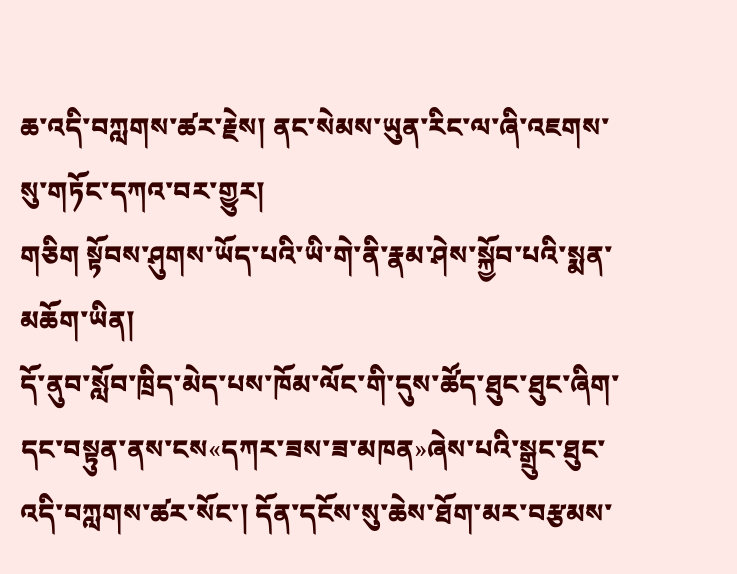ཆ་འདི་བཀླགས་ཚར་རྗེས། ནང་སེམས་ཡུན་རིང་ལ་ཞི་འཇགས་སུ་གཏོང་དཀའ་བར་གྱུར།
གཅིག སྟོབས་ཤུགས་ཡོད་པའི་ཡི་གེ་ནི་རྣམ་ཤེས་སྐྱོབ་པའི་སྨན་མཆོག་ཡིན།
དོ་ནུབ་སློབ་ཁྲིད་མེད་པས་ཁོམ་ལོང་གི་དུས་ཚོད་ཐུང་ཐུང་ཞིག་དང་བསྟུན་ནས་ངས«དཀར་ཟས་ཟ་མཁན»ཞེས་པའི་སྒྲུང་ཐུང་འདི་བཀླགས་ཚར་སོང་། དོན་དངོས་སུ་ཆེས་ཐོག་མར་བརྩམས་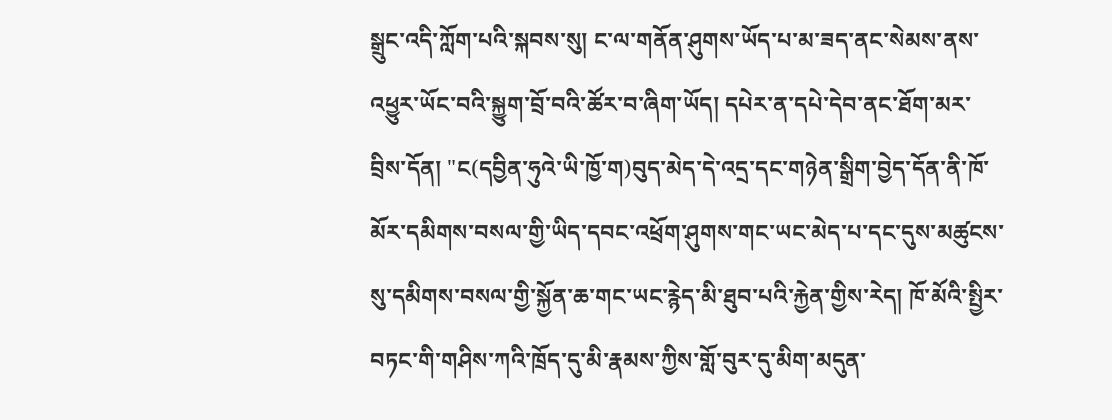སྒྲུང་འདི་ཀློག་པའི་སྐབས་སུ། ང་ལ་གནོན་ཤུགས་ཡོད་པ་མ་ཟད་ནང་སེམས་ནས་འཕྱུར་ཡོང་བའི་སྐྱུག་བྲོ་བའི་ཚོར་བ་ཞིག་ཡོད། དཔེར་ན་དཔེ་དེབ་ནང་ཐོག་མར་བྲིས་དོན། "ང(དབྱིན་ཧུའེ་ཡི་ཁྱོ་ག)བུད་མེད་དེ་འདྲ་དང་གཉེན་སྒྲིག་བྱེད་དོན་ནི་ཁོ་མོར་དམིགས་བསལ་གྱི་ཡིད་དབང་འཕྲོག་ཤུགས་གང་ཡང་མེད་པ་དང་དུས་མཚུངས་སུ་དམིགས་བསལ་གྱི་སྐྱོན་ཆ་གང་ཡང་རྙེད་མི་ཐུབ་པའི་རྐྱེན་གྱིས་རེད། ཁོ་མོའི་སྤྱིར་བཏང་གི་གཤིས་ཀའི་ཁྲོད་དུ་མི་རྣམས་ཀྱིས་གློ་བུར་དུ་མིག་མདུན་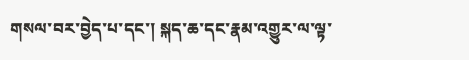གསལ་བར་བྱེད་པ་དང་། སྐད་ཆ་དང་རྣམ་འགྱུར་ལ་ལྟ་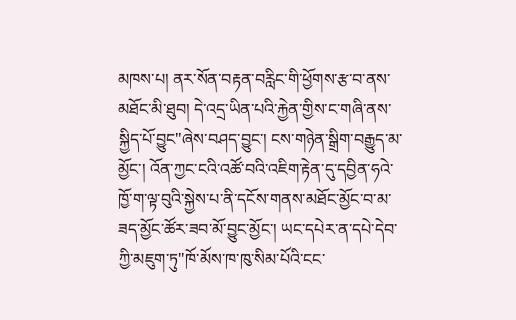མཁས་པ། ནར་སོན་བརྟན་བརླིང་གི་ཕྱོགས་རྩ་བ་ནས་མཐོང་མི་ཐུབ། དེ་འདྲ་ཡིན་པའི་རྐྱེན་གྱིས་ང་གཞི་ནས་སྐྱིད་པོ་བྱུང"ཞེས་བཤད་བྱུང་། ངས་གཉེན་སྒྲིག་བརྒྱུད་མ་མྱོང་། འོན་ཀྱང་ངའི་འཚོ་བའི་འཇིག་རྟེན་དུ་དབྱིན་ཧའེ་ཁྱོ་ག་ལྟ་བུའི་སྐྱེས་པ་ནི་དངོས་གནས་མཐོང་མྱོང་བ་མ་ཟད་མྱོང་ཚོར་ཟབ་མོ་བྱུང་མྱོང་། ཡང་དཔེར་ན་དཔེ་དེབ་ཀྱི་མཇུག་ཏུ"ཁོ་མོས་ཁ་ཁུ་སིམ་པོའི་ངང་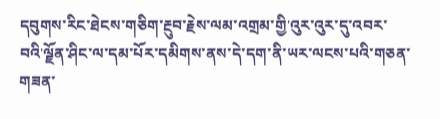དབུགས་རིང་ཐེངས་གཅིག་རྔུབ་རྗེས་ལམ་འགྲམ་གྱི'འུར་འུར་དུ་འབར་བའི'ལྗོན་ཤིང་ལ་དམ་པོར་དམིགས་ནས་དེ་དག་ནི་ཡར་ལངས་པའི་གཅན་གཟན་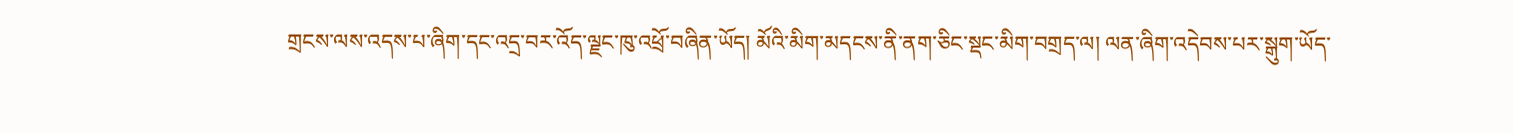གྲངས་ལས་འདས་པ་ཞིག་དང་འདྲ་བར་འོད་ལྗང་ཁུ་འཕྲོ་བཞིན་ཡོད། མོའི་མིག་མདངས་ནི་ནག་ཅིང་སྡང་མིག་བགྲད་ལ། ལན་ཞིག་འདེབས་པར་སྒུག་ཡོད་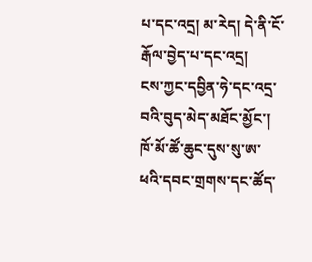པ་དང་འདྲ། མ་རེད། དེ་ནི་ངོ་རྒོལ་བྱེད་པ་དང་འདྲ།
ངས་ཀྱང་དབྱིན་ཧེ་དང་འདྲ་བའི་བུད་མེད་མཐོང་མྱོང་། ཁོ་མོ་ཚོ་ཆུང་དུས་སུ་ཨ་ཕའི་དབང་གྲགས་དང་ཚོད་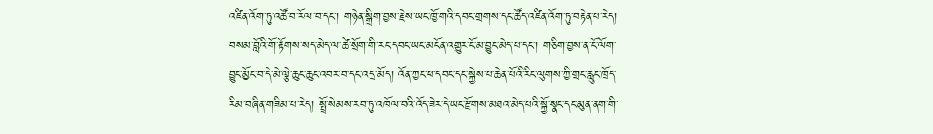འཛིན་འོག་ཏུ་འཚོ་བ་རོལ་བ་དང་། གཉེན་སྒྲིག་བྱས་རྗེས་ཡང་ཁྱོ་གའི་དབང་གྲགས་དང་ཚོད་འཛིན་འོག་ཏུ་བརྟེན་པ་རེད། བསམ་བློའི་གོ་རྟོགས་སད་མེད་ལ་ཚེ་སྲོག་གི་རང་དབང་ཡང་མངོན་འགྱུར་ངོ་མ་བྱུང་མེད་པ་དང་། གཅིག་བྱས་ན་ངོ་ལོག་བྱུང་མྱོང་བ་དེ་མེ་ལྕེ་ཆུང་ཆུང་འབར་བ་དང་འདྲ་མོད། འོན་ཀྱང་ཕ་དབང་དང་སྐྱེས་པ་ཆེན་པོའི་རིང་ལུགས་ཀྱི་གྲང་རླུང་ཁྲོད་རིམ་བཞིན་གཟིམ་པ་རེད། སྤྲོ་སེམས་རབ་ཏུ་འཁོལ་བའི་འོད་ཟེར་དེ་ཡང་རྫོགས་མཐའ་མེད་པའི་སྐྱོ་སྣང་དང་མུན་ནག་གི་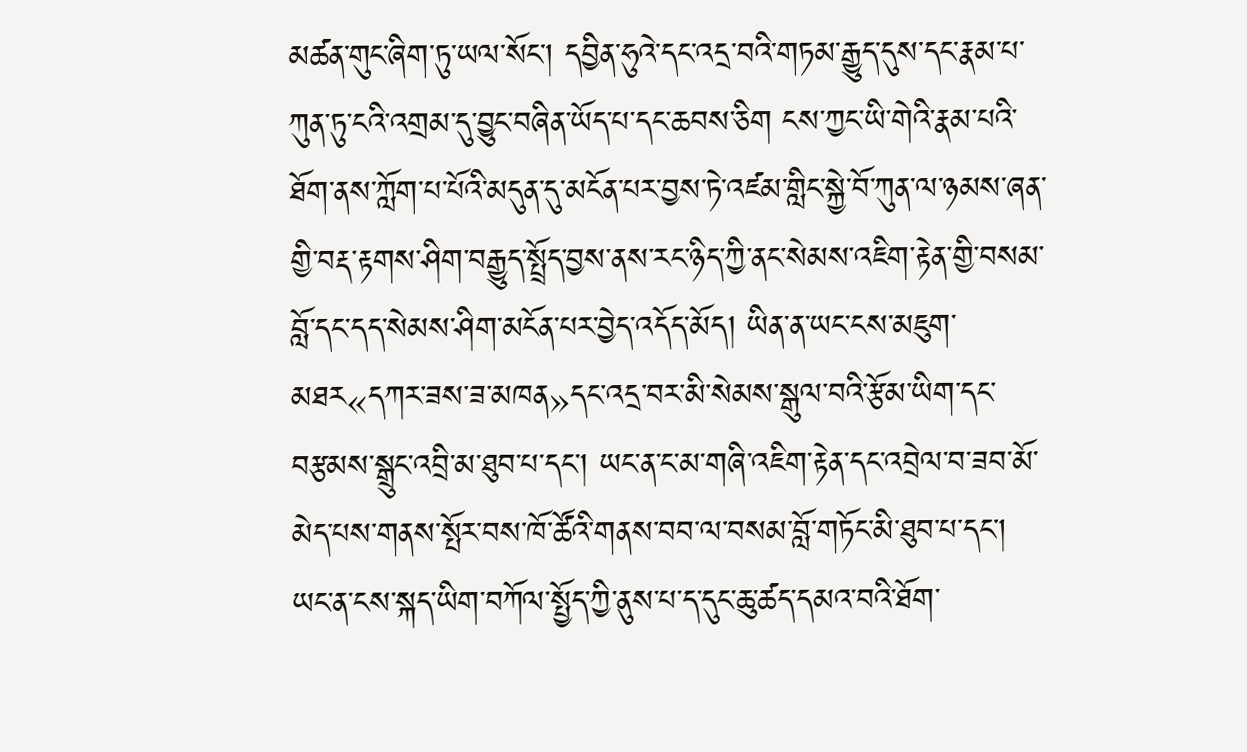མཚན་གུང་ཞིག་ཏུ་ཡལ་སོང་། དབྱིན་ཧུའེ་དང་འདྲ་བའི་གཏམ་རྒྱུད་དུས་དང་རྣམ་པ་ཀུན་ཏུ་ངའི་འགྲམ་དུ་བྱུང་བཞིན་ཡོད་པ་དང་ཆབས་ཅིག ངས་ཀྱང་ཡི་གེའི་རྣམ་པའི་ཐོག་ནས་ཀློག་པ་པོའི་མདུན་དུ་མངོན་པར་བྱས་ཏེ་འཛམ་གླིང་སྐྱེ་བོ་ཀུན་ལ་ཉམས་ཞན་གྱི་བརྡ་རྟགས་ཤིག་བརྒྱུད་སྤྲོད་བྱས་ནས་རང་ཉིད་ཀྱི་ནང་སེམས་འཇིག་རྟེན་གྱི་བསམ་བློ་དང་དད་སེམས་ཤིག་མངོན་པར་བྱེད་འདོད་མོད། ཡིན་ན་ཡང་ངས་མཇུག་མཐར«དཀར་ཟས་ཟ་མཁན»དང་འདྲ་བར་མི་སེམས་སྒུལ་བའི་རྩོམ་ཡིག་དང་བརྩམས་སྒྲུང་འབྲི་མ་ཐུབ་པ་དང་། ཡང་ན་ང་མ་གཞི་འཇིག་རྟེན་དང་འབྲེལ་བ་ཟབ་མོ་མེད་པས་གནས་སྤོར་བས་ཁོ་ཚོའི་གནས་བབ་ལ་བསམ་བློ་གཏོང་མི་ཐུབ་པ་དང་། ཡང་ན་ངས་སྐད་ཡིག་བཀོལ་སྤྱོད་ཀྱི་ནུས་པ་ད་དུང་ཆུ་ཚད་དམའ་བའི་ཐོག་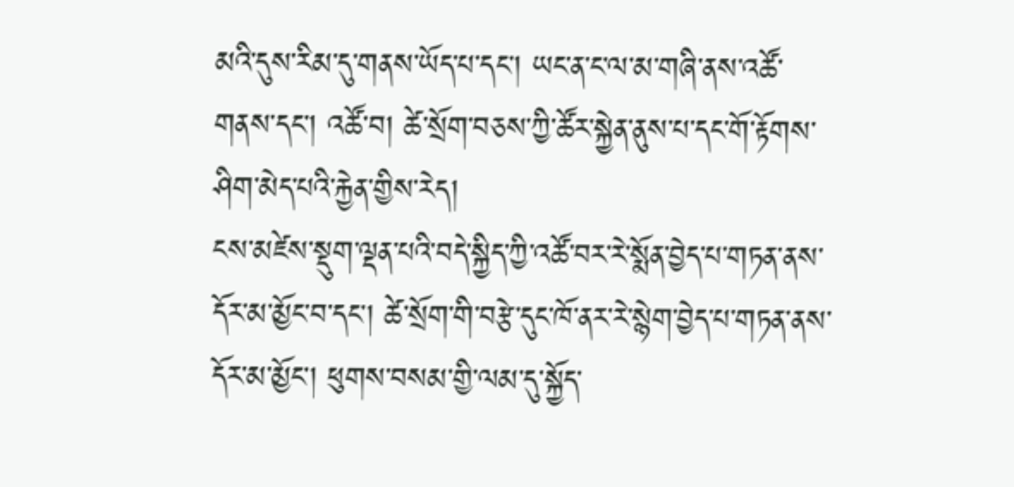མའི་དུས་རིམ་དུ་གནས་ཡོད་པ་དང་། ཡང་ན་ང་ལ་མ་གཞི་ནས་འཚོ་གནས་དང་། འཚོ་བ། ཚེ་སྲོག་བཅས་ཀྱི་ཚོར་སྐྱེན་ནུས་པ་དང་གོ་རྟོགས་ཤིག་མེད་པའི་རྐྱེན་གྱིས་རེད།
ངས་མཛེས་སྡུག་ལྡན་པའི་བདེ་སྐྱིད་ཀྱི་འཚོ་བར་རེ་སྨོན་བྱེད་པ་གཏན་ནས་དོར་མ་མྱོང་བ་དང་། ཚེ་སྲོག་གི་བརྩེ་དུང་ཁོ་ནར་རེ་སྙེག་བྱེད་པ་གཏན་ནས་དོར་མ་མྱོང་། ཕུགས་བསམ་གྱི་ལམ་དུ་སྐྱོད་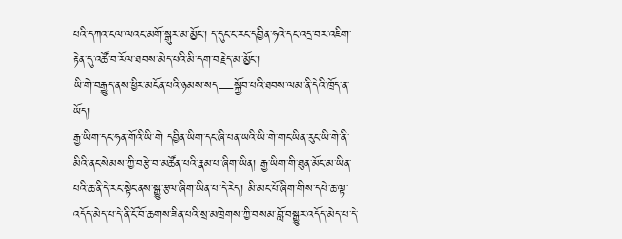པའི་དཀའ་ངལ་ལའང་མགོ་སྒུར་མ་མྱོང་། ད་དུང་ང་རང་དབྱིན་ཧའེ་དང་འདྲ་བར་འཇིག་རྟེན་དུ་འཚོ་བ་རོལ་ཐབས་མེད་པའི་མི་དག་བརྗེད་མ་མྱོང་།
ཡི་གེ་བརྒྱུད་ནས་ཕྱིར་མངོན་པའི་ཉམས་སད—སྐྱོབ་པའི་ཐབས་ལམ་ནི་དེའི་ཁྲོད་ན་ཡོད།
རྒྱ་ཡིག་དང་ཧན་གོའི་ཡི་གེ དབྱིན་ཡིག་དང་ཞི་པན་ཡའི་ཡི་གེ་གང་ཡིན་རུང་ཡི་གེ་ནི་མིའི་ནང་སེམས་ཀྱི་བརྩེ་བ་མཚོན་པའི་རྣམ་པ་ཞིག་ཡིན། རྒྱ་ཡིག་གི་ཐུན་མོང་མ་ཡིན་པའི་ཆ་ནི་དེ་རང་སྟེང་ནས་སྒྱུ་རྩལ་ཞིག་ཡིན་པ་དེ་རེད། མི་མང་པོ་ཞིག་གིས་དཔེ་ཆ་ལྟ་འདོད་མེད་པ་དེ་ནི་ངོ་བོ་ཆགས་ཟིན་པའི་སྲ་མཁྲེགས་ཀྱི་བསམ་བློ་བསྒྱུར་འདོད་མེད་པ་དེ་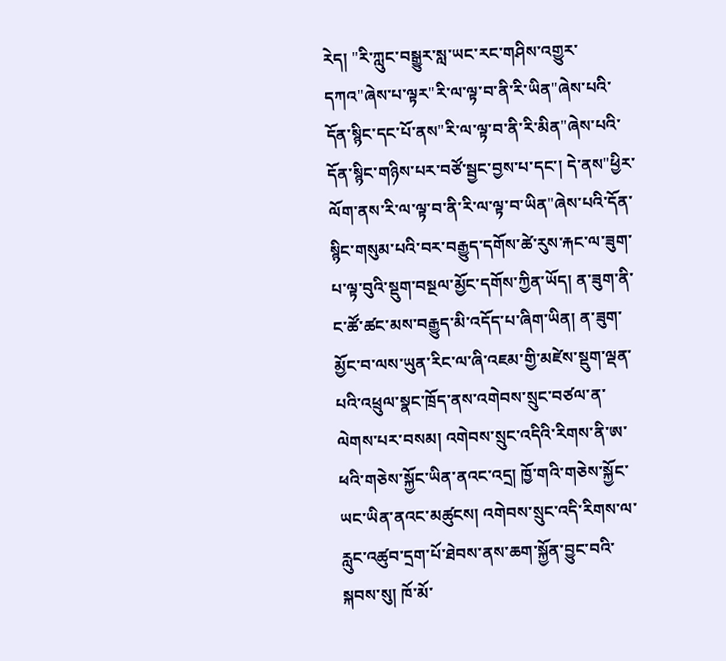རེད། "རི་ཀླུང་བསྒྱུར་སླ་ཡང་རང་གཤིས་འགྱུར་དཀའ"ཞེས་པ་ལྟར"རི་ལ་ལྟ་བ་ནི་རི་ཡིན"ཞེས་པའི་དོན་སྙིང་དང་པོ་ནས"རི་ལ་ལྟ་བ་ནི་རི་མིན"ཞེས་པའི་དོན་སྙིང་གཉིས་པར་བཙོ་སྦྱང་བྱས་པ་དང་། དེ་ནས"ཕྱིར་ལོག་ནས་རི་ལ་ལྟ་བ་ནི་རི་ལ་ལྟ་བ་ཡིན"ཞེས་པའི་དོན་སྙིང་གསུམ་པའི་བར་བརྒྱུད་དགོས་ཚེ་རུས་རྐང་ལ་ཟུག་པ་ལྟ་བུའི་སྡུག་བསྔལ་མྱོང་དགོས་ཀྱིན་ཡོད། ན་ཟུག་ནི་ང་ཚོ་ཚང་མས་བརྒྱུད་མི་འདོད་པ་ཞིག་ཡིན། ན་ཟུག་མྱོང་བ་ལས་ཡུན་རིང་ལ་ཞི་འཇམ་གྱི་མཛེས་སྡུག་ལྡན་པའི་འཕྲུལ་སྣང་ཁྲོད་ནས་འགེབས་སྲུང་བཙལ་ན་ལེགས་པར་བསམ། འགེབས་སྲུང་འདིའི་རིགས་ནི་ཨ་ཕའི་གཅེས་སྐྱོང་ཡིན་ནའང་འདྲ། ཁྱོ་གའི་གཅེས་སྐྱོང་ཡང་ཡིན་ནའང་མཚུངས། འགེབས་སྲུང་འདི་རིགས་ལ་རླུང་འཚུབ་དྲག་པོ་ཐེབས་ནས་ཆག་སྐྱོན་བྱུང་བའི་སྐབས་སུ། ཁོ་མོ་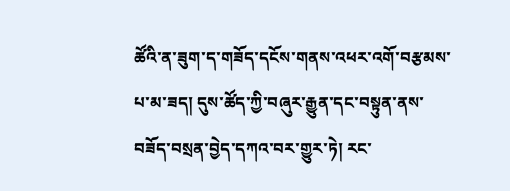ཚོའི་ན་ཟུག་ད་གཟོད་དངོས་གནས་འཕར་འགོ་བརྩམས་པ་མ་ཟད། དུས་ཚོད་ཀྱི་བཞུར་རྒྱུན་དང་བསྟུན་ནས་བཟོད་བསྲན་བྱེད་དཀའ་བར་གྱུར་ཏེ། རང་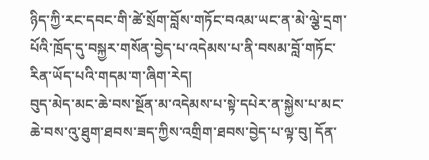ཉིད་ཀྱི་རང་དབང་གི་ཚེ་སྲོག་བློས་གཏོང་བའམ་ཡང་ན་མེ་ལྕེ་དྲག་པོའི་ཁྲོད་དུ་བསྐྱར་གསོན་བྱེད་པ་འདེམས་པ་ནི་བསམ་བློ་གཏོང་རིན་ཡོད་པའི་གདམ་ག་ཞིག་རེད།
བུད་མེད་མང་ཆེ་བས་སྔོན་མ་འདེམས་པ་སྟེ་དཔེར་ན་སྐྱེས་པ་མང་ཆེ་བས་འུ་ཐུག་ཐབས་ཟད་ཀྱིས་འགྲིག་ཐབས་བྱེད་པ་ལྟ་བུ། དོན་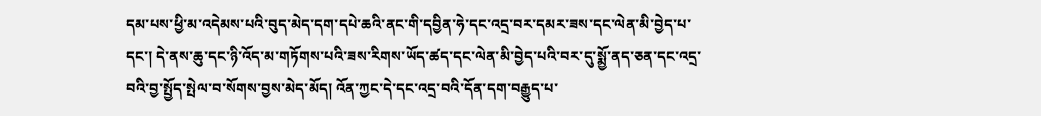དམ་པས་ཕྱི་མ་འདེམས་པའི་བུད་མེད་དག་དཔེ་ཆའི་ནང་གི་དབྱིན་ཧེ་དང་འདྲ་བར་དམར་ཟས་དང་ལེན་མི་བྱེད་པ་དང་། དེ་ནས་ཆུ་དང་ཉི་འོད་མ་གཏོགས་པའི་ཟས་རིགས་ཡོད་ཚད་དང་ལེན་མི་བྱེད་པའི་བར་དུ་སྨྱོ་ནད་ཅན་དང་འདྲ་བའི་བྱ་སྤྱོད་སྤེལ་བ་སོགས་བྱས་མེད་མོད། འོན་ཀྱང་དེ་དང་འདྲ་བའི་དོན་དག་བརྒྱུད་པ་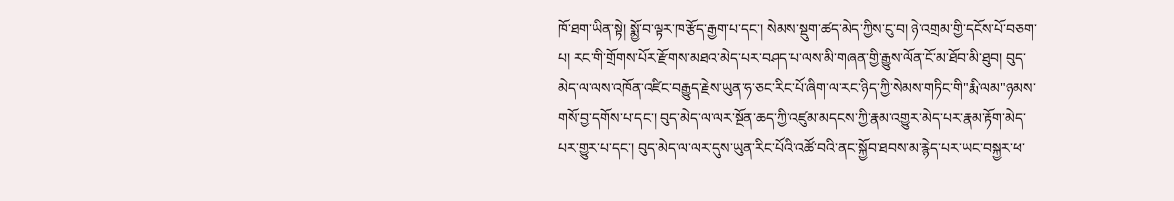ཁོ་ཐག་ཡིན་སྟེ། སྨྱོ་བ་ལྟར་ཁ་རྩོད་རྒྱག་པ་དང་། སེམས་སྡུག་ཚད་མེད་ཀྱིས་ངུ་བ། ཉེ་འགྲམ་གྱི་དངོས་པོ་བཅག་པ། རང་གི་གྲོགས་པོར་རྫོགས་མཐའ་མེད་པར་བཤད་པ་ལས་མི་གཞན་གྱི་རྒྱུས་ལོན་ངོ་མ་ཐོབ་མི་ཐུབ། བུད་མེད་ལ་ལས་འཁོན་འཛིང་བརྒྱུད་རྗེས་ཡུན་ཧ་ཅང་རིང་པོ་ཞིག་ལ་རང་ཉིད་ཀྱི་སེམས་གཏིང་གི"རྨི་ལམ"ཉམས་གསོ་བྱ་དགོས་པ་དང་། བུད་མེད་ལ་ལར་སྔོན་ཆད་ཀྱི་འཛུམ་མདངས་ཀྱི་རྣམ་འགྱུར་མེད་པར་རྣམ་རྟོག་མེད་པར་གྱུར་པ་དང་། བུད་མེད་ལ་ལར་དུས་ཡུན་རིང་པོའི་འཚོ་བའི་ནང་སྐྱོབ་ཐབས་མ་རྙེད་པར་ཡང་བསྐྱར་ཕ་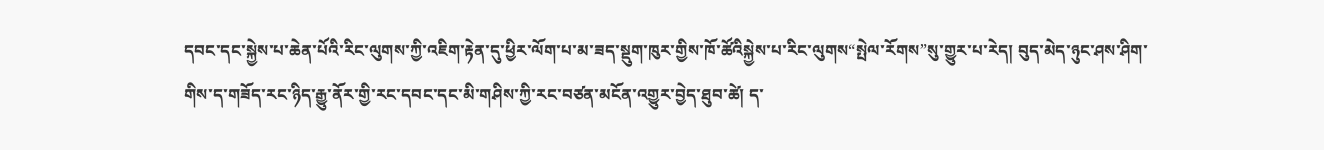དབང་དང་སྐྱེས་པ་ཆེན་པོའི་རིང་ལུགས་ཀྱི་འཇིག་རྟེན་དུ་ཕྱིར་ལོག་པ་མ་ཟད་སྡུག་ཁུར་གྱིས་ཁོ་ཚོའིསྐྱེས་པ་རིང་ལུགས“སྤེལ་རོགས”སུ་གྱུར་པ་རེད། བུད་མེད་ཉུང་ཤས་ཤིག་གིས་ད་གཟོད་རང་ཉིད་རྒྱུ་ནོར་གྱི་རང་དབང་དང་མི་གཤིས་ཀྱི་རང་བཙན་མངོན་འགྱུར་བྱེད་ཐུབ་ཚེ། ད་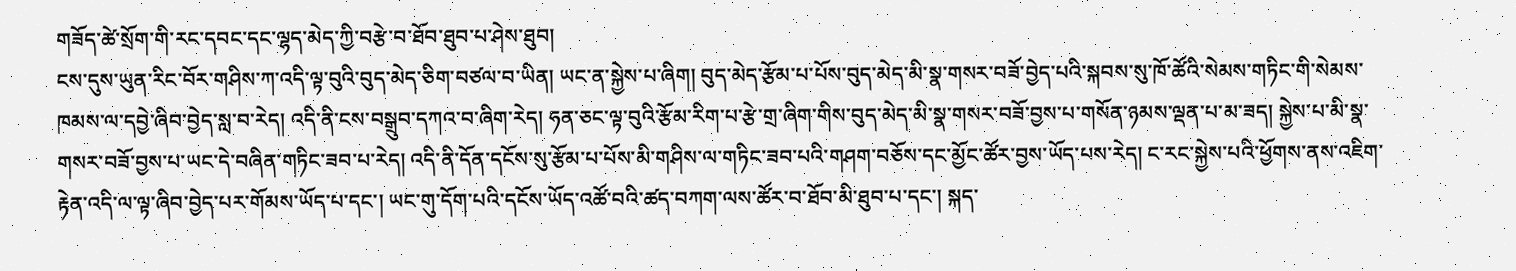གཟོད་ཚེ་སྲོག་གི་རང་དབང་དང་ལྷད་མེད་ཀྱི་བརྩེ་བ་ཐོབ་ཐུབ་པ་ཤེས་ཐུབ།
ངས་དུས་ཡུན་རིང་བོར་གཤིས་ཀ་འདི་ལྟ་བུའི་བུད་མེད་ཅིག་བཙལ་བ་ཡིན། ཡང་ན་སྐྱེས་པ་ཞིག། བུད་མེད་རྩོམ་པ་པོས་བུད་མེད་མི་སྣ་གསར་བཟོ་བྱེད་པའི་སྐབས་སུ་ཁོ་ཚོའི་སེམས་གཏིང་གི་སེམས་ཁམས་ལ་དབྱེ་ཞིབ་བྱེད་སླ་བ་རེད། འདི་ནི་ངས་བསྒྲུབ་དཀའ་བ་ཞིག་རེད། ཧན་ཅང་ལྟ་བུའི་རྩོམ་རིག་པ་རྩེ་གྲ་ཞིག་གིས་བུད་མེད་མི་སྣ་གསར་བཟོ་བྱས་པ་གསོན་ཉམས་ལྡན་པ་མ་ཟད། སྐྱེས་པ་མི་སྣ་གསར་བཟོ་བྱས་པ་ཡང་དེ་བཞིན་གཏིང་ཟབ་པ་རེད། འདི་ནི་དོན་དངོས་སུ་རྩོམ་པ་པོས་མི་གཤིས་ལ་གཏིང་ཟབ་པའི་གཤག་བཅོས་དང་མྱོང་ཚོར་བྱས་ཡོད་པས་རེད། ང་རང་སྐྱེས་པའི་ཕྱོགས་ནས་འཇིག་རྟེན་འདི་ལ་ལྟ་ཞིབ་བྱེད་པར་གོམས་ཡོད་པ་དང་། ཡང་གུ་དོག་པའི་དངོས་ཡོད་འཚོ་བའི་ཚད་བཀག་ལས་ཚོར་བ་ཐོབ་མི་ཐུབ་པ་དང་། སྐད་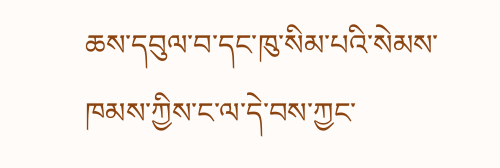ཆས་དབུལ་བ་དང་ཁུ་སིམ་པའི་སེམས་ཁམས་ཀྱིས་ང་ལ་དེ་བས་ཀྱང་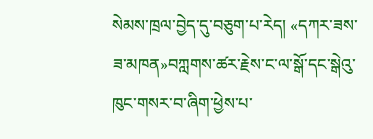སེམས་ཁྲལ་བྱེད་དུ་བཅུག་པ་རེད། «དཀར་ཟས་ཟ་མཁན»བཀླགས་ཚར་རྗེས་ང་ལ་སྒོ་དང་སྒེའུ་ཁུང་གསར་བ་ཞིག་ཕྱེས་པ་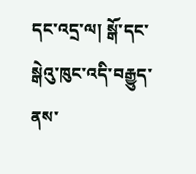དང་འདྲ་ལ། སྒོ་དང་སྒེའུ་ཁུང་འདི་བརྒྱུད་ནས་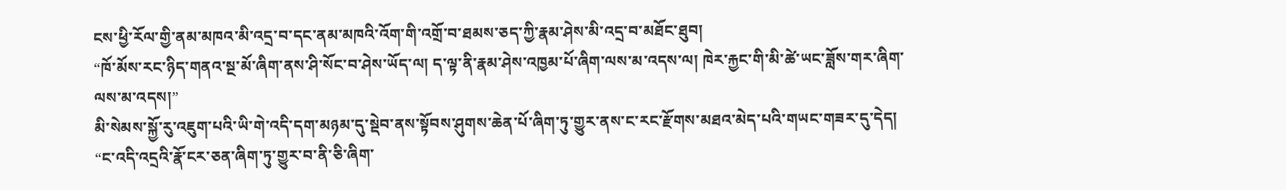ངས་ཕྱི་རོལ་གྱི་ནམ་མཁའ་མི་འདྲ་བ་དང་ནམ་མཁའི་འོག་གི་འགྲོ་བ་ཐམས་ཅད་ཀྱི་རྣམ་ཤེས་མི་འདྲ་བ་མཐོང་ཐུབ།
“ཁོ་མོས་རང་ཉིད་གནའ་སྔ་མོ་ཞིག་ནས་ཤི་སོང་བ་ཤེས་ཡོད་ལ། ད་ལྟ་ནི་རྣམ་ཤེས་འཁྱམ་པོ་ཞིག་ལས་མ་འདས་ལ། ཁེར་རྐྱང་གི་མི་ཚེ་ཡང་ཟློས་གར་ཞིག་ལས་མ་འདས།”
མི་སེམས་སྐྱོ་རུ་འཇུག་པའི་ཡི་གེ་འདི་དག་མཉམ་དུ་སྡེབ་ནས་སྟོབས་ཤུགས་ཆེན་པོ་ཞིག་ཏུ་གྱུར་ནས་ང་རང་རྫོགས་མཐའ་མེད་པའི་གཡང་གཟར་དུ་དེད།
“ང་འདི་འདྲའི་རྣོ་ངར་ཅན་ཞིག་ཏུ་གྱུར་བ་ནི་ཅི་ཞིག་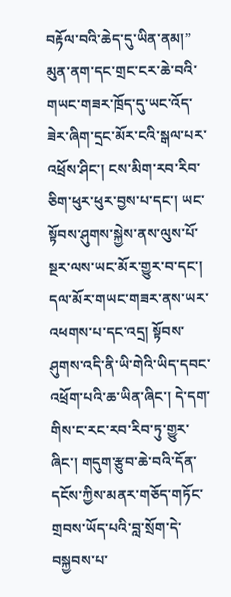བརྟོལ་བའི་ཆེད་དུ་ཡིན་ནམ།”
མུན་ནག་དང་གྲང་ངར་ཆེ་བའི་གཡང་གཟར་ཁྲོད་དུ་ཡང་འོད་ཟེར་ཞིག་དྲང་མོར་ངའི་སྒལ་པར་འཕྲོས་ཤིང་། ངས་མིག་རབ་རིབ་ཅིག་ཕུར་ཕུར་བྱས་པ་དང་། ཡང་སྟོབས་ཤུགས་སྐྱེས་ནས་ལུས་པོ་སྔར་ལས་ཡང་མོར་གྱུར་བ་དང་། དལ་མོར་གཡང་གཟར་ནས་ཡར་འཕགས་པ་དང་འདྲ། སྟོབས་ཤུགས་འདི་ནི་ཡི་གེའི་ཡིད་དབང་འཕྲོག་པའི་ཆ་ཡིན་ཞིང་། དེ་དག་གིས་ང་རང་རབ་རིབ་ཏུ་གྱུར་ཞིང་། གདུག་རྩུབ་ཆེ་བའི་དོན་དངོས་ཀྱིས་མནར་གཅོད་གཏོང་གྲབས་ཡོད་པའི་བླ་སྲོག་དེ་བསྐྱབས་པ་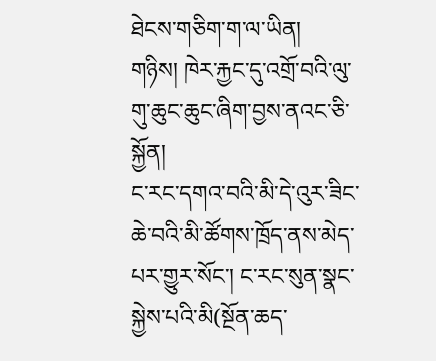ཐེངས་གཅིག་ག་ལ་ཡིན།
གཉིས། ཁེར་རྐྱང་དུ་འགྲོ་བའི་ལུ་གུ་ཆུང་ཆུང་ཞིག་བྱས་ནའང་ཅི་སྐྱོན།
ང་རང་དགའ་བའི་མི་དེ་འུར་ཟིང་ཆེ་བའི་མི་ཚོགས་ཁྲོད་ནས་མེད་པར་གྱུར་སོང་། ང་རང་སུན་སྣང་སྐྱེས་པའི་མི(སྔོན་ཆད་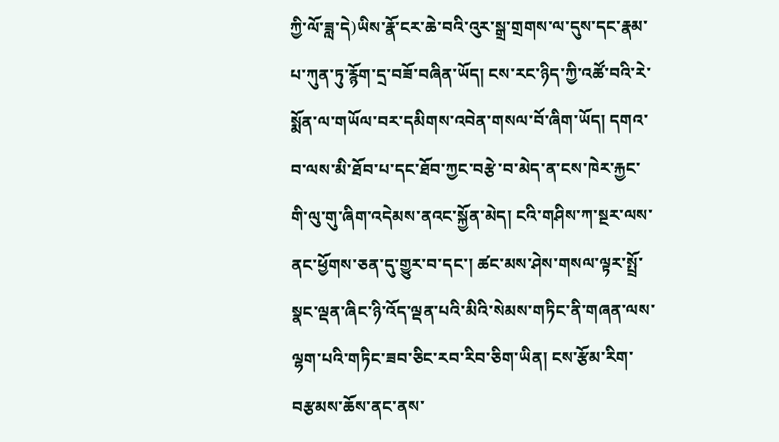ཀྱི་ལོ་ཟླ་དེ)ཡིས་རྣོ་ངར་ཆེ་བའི་འུར་སྒྲ་གྲགས་ལ་དུས་དང་རྣམ་པ་ཀུན་ཏུ་རྙོག་དྲ་བཟོ་བཞིན་ཡོད། ངས་རང་ཉིད་ཀྱི་འཚོ་བའི་རེ་སྨོན་ལ་གཡོལ་བར་དམིགས་འབེན་གསལ་བོ་ཞིག་ཡོད། དགའ་བ་ལས་མི་ཐོབ་པ་དང་ཐོབ་ཀྱང་བརྩེ་བ་མེད་ན་ངས་ཁེར་རྐྱང་གི་ལུ་གུ་ཞིག་འདེམས་ནའང་སྐྱོན་མེད། ངའི་གཤིས་ཀ་སྔར་ལས་ནང་ཕྱོགས་ཅན་དུ་གྱུར་བ་དང་། ཚང་མས་ཤེས་གསལ་ལྟར་སྤྲོ་སྣང་ལྡན་ཞིང་ཉི་འོད་ལྡན་པའི་མིའི་སེམས་གཏིང་ནི་གཞན་ལས་ལྷག་པའི་གཏིང་ཟབ་ཅིང་རབ་རིབ་ཅིག་ཡིན། ངས་རྩོམ་རིག་བརྩམས་ཆོས་ནང་ནས་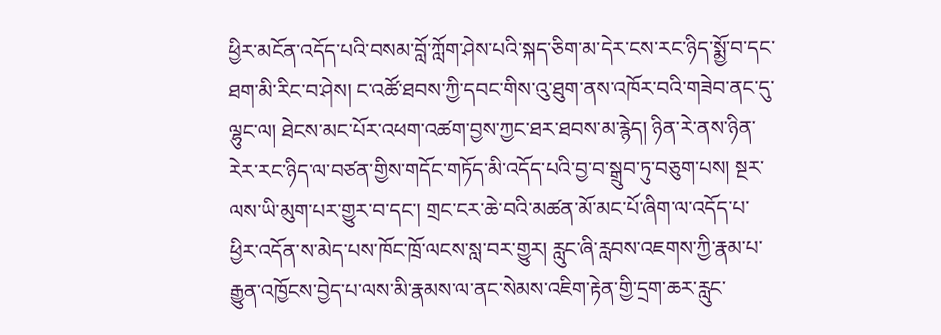ཕྱིར་མངོན་འདོད་པའི་བསམ་བློ་ཀློག་ཤེས་པའི་སྐད་ཅིག་མ་དེར་ངས་རང་ཉིད་སྨྱོ་བ་དང་ཐག་མི་རིང་བ་ཤེས། ང་འཚོ་ཐབས་ཀྱི་དབང་གིས་འུ་ཐུག་ནས་འཁོར་བའི་གཟེབ་ནང་དུ་ལྷུང་ལ། ཐེངས་མང་པོར་འཕག་འཚག་བྱས་ཀྱང་ཐར་ཐབས་མ་རྙེད། ཉིན་རེ་ནས་ཉིན་རེར་རང་ཉིད་ལ་བཙན་གྱིས་གདོང་གཏོད་མི་འདོད་པའི་བྱ་བ་སྒྲུབ་ཏུ་བཅུག་པས། སྔར་ལས་ཡི་མུག་པར་གྱུར་བ་དང་། གྲང་ངར་ཆེ་བའི་མཚན་མོ་མང་པོ་ཞིག་ལ་འདོད་པ་ཕྱིར་འདོན་ས་མེད་པས་ཁོང་ཁྲོ་ལངས་སླ་བར་གྱུར། རླུང་ཞི་རླབས་འཇགས་ཀྱི་རྣམ་པ་རྒྱུན་འཁྱོངས་བྱེད་པ་ལས་མི་རྣམས་ལ་ནང་སེམས་འཇིག་རྟེན་གྱི་དྲག་ཆར་རླུང་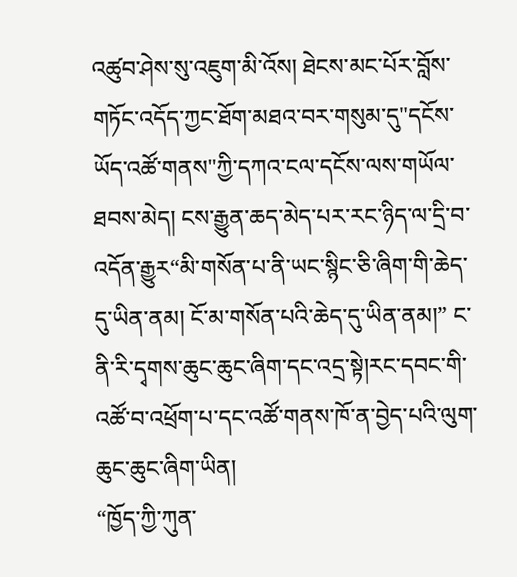འཚུབ་ཤེས་སུ་འཇུག་མི་འོས། ཐེངས་མང་པོར་བློས་གཏོང་འདོད་ཀྱང་ཐོག་མཐའ་བར་གསུམ་དུ"དངོས་ཡོད་འཚོ་གནས"ཀྱི་དཀའ་ངལ་དངོས་ལས་གཡོལ་ཐབས་མེད། ངས་རྒྱུན་ཆད་མེད་པར་རང་ཉིད་ལ་དྲི་བ་འདོན་རྒྱུར“མི་གསོན་པ་ནི་ཡང་སྙིང་ཅི་ཞིག་གི་ཆེད་དུ་ཡིན་ནམ། ངོ་མ་གསོན་པའི་ཆེད་དུ་ཡིན་ནམ།” ང་ནི་རི་དྭགས་ཆུང་ཆུང་ཞིག་དང་འདྲ་སྟེ།རང་དབང་གི་འཚོ་བ་འཕྲོག་པ་དང་འཚོ་གནས་ཁོ་ན་བྱེད་པའི་ལུག་ཆུང་ཆུང་ཞིག་ཡིན།
“ཁྱོད་ཀྱི་ཀུན་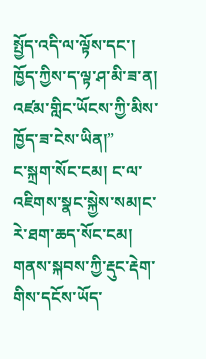སྤྱོད་འདི་ལ་ལྟོས་དང་། ཁྱོད་ཀྱིས་ད་ལྟ་ཤ་མི་ཟ་ན། འཛམ་གླིང་ཡོངས་ཀྱི་མིས་ཁྱོད་ཟ་ངེས་ཡིན།”
ང་སྐྲག་སོང་ངམ། ང་ལ་འཇིགས་སྣང་སྐྱེས་སམ།ང་རེ་ཐག་ཆད་སོང་ངམ། གནས་སྐབས་ཀྱི་རྡུང་རྡེག་གིས་དངོས་ཡོད་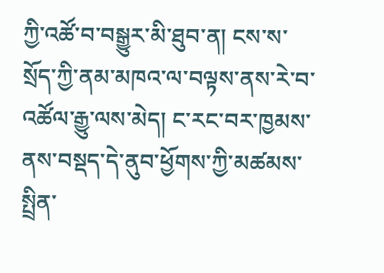ཀྱི་འཚོ་བ་བསྒྱུར་མི་ཐུབ་ན། ངས་ས་སྲོད་ཀྱི་ནམ་མཁའ་ལ་བལྟས་ནས་རེ་བ་འཚོལ་རྒྱུ་ལས་མེད། ང་རང་བར་ཁྱམས་ནས་བསྡད་དེ་ནུབ་ཕྱོགས་ཀྱི་མཚམས་སྤྲིན་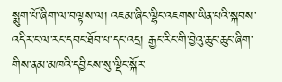སྨུག་པོ་ཞིག་ལ་བལྟས་ལ། འཇམ་ཞིང་ལྷིང་འཇགས་ཡིན་པའི་སྐབས་འདིར་ང་ལ་རང་དབང་ཐོབ་པ་དང་འདྲ། རྒྱང་རིང་གི་བྱེའུ་ཆུང་ཆུང་ཞིག་གིས་ནམ་མཁའི་དབྱིངས་སུ་ལྡིང་སྐོར་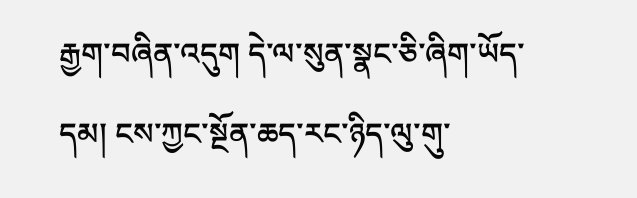རྒྱག་བཞིན་འདུག དེ་ལ་སུན་སྣང་ཅི་ཞིག་ཡོད་དམ། ངས་ཀྱང་སྔོན་ཆད་རང་ཉིད་ལུ་གུ་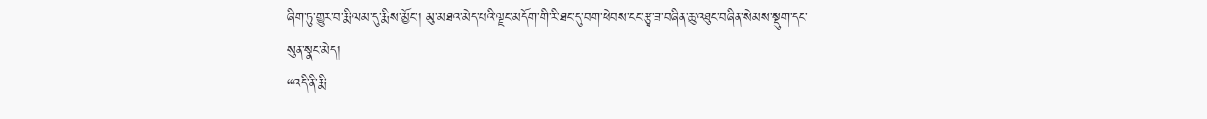ཞིག་ཏུ་གྱུར་བ་རྨི་ལམ་དུ་རྨིས་མྱོང་། མུ་མཐའ་མེད་པའི་ལྗང་མདོག་གི་རི་ཐང་དུ་བག་ཕེབས་ངང་རྩྭ་ཟ་བཞིན་ཆུ་འཐུང་བཞིན་སེམས་སྡུག་དང་སུན་སྣང་མེད།
“འདི་ནི་རྨི་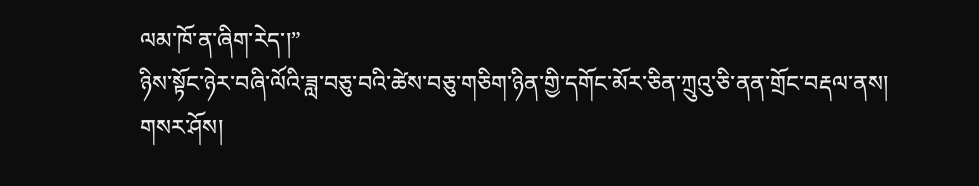ལམ་ཁོ་ན་ཞིག་རེད་།”
ཉིས་སྟོང་ཉེར་བཞི་ལོའི་ཟླ་བཅུ་བའི་ཚེས་བཅུ་གཅིག་ཉིན་གྱི་དགོང་མོར་ཅིན་ཀྲུའུ་ཅི་ནན་གྲོང་བརྡལ་ནས།
གསར་ཤོས།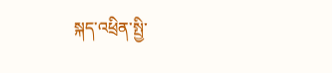སྐད་འཕྲིན་སྤྱི་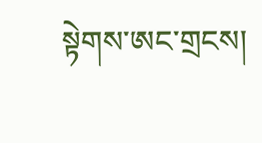སྟེགས་ཨང་གྲངས།